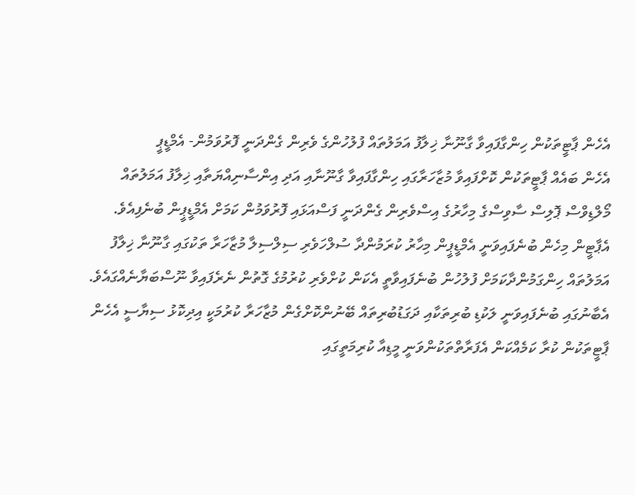އެހެން ޕާޓީތަކުން ހިންގާފައިވާ ގާނޫނާ ޚިލާފު އަމަލުތައް ފުލުހުންގެ ވެރިން ގެންދަނީ ފޮރުވަމުން- އެމްޑީޕީ
އެހެން ބައެއް ޕާޓީތަކުން ކޮށްފައިވާ މުޒާހަރާގައި ހިންގާފައިވާ ގާނޫނާއި އަދި އިންސާނިއްޔަތާއި ޚިލާފު އަމަލުތައް މޯލްޑިވްސް ޕޮލިސް ސާވިސްގެ މިހާރުގެ އިސްވެރިން ގެންދަނީ ފަސްއަޅައި ފޮރުވަމުން ކަމަށް އެމްޑީޕީން ބުނެފިއެވެ.
އެޕާޓީން މިހެން ބުނެފައިވަނީ އެމްޑީޕީން މިހާރު ކުރަމުންދާ ސުލްހަވެރި ސިލްސިލާ މުޒާހަރާ ތަކުގައި ގާނޫނާ ޚިލާފު އަމަލުތައް ހިންގަމުންދާކަމަށް ފުލުހުން ބުނެފައިވާތީ އެކަން ކުށްވެރި ކުރުމުގެ ގޮތުން ނެރެފައިވާ ނޫސްބަޔާނެއްގައެވެ. އެބާނުގައި ބުނެފައިވަނީ ލަކުޑި ބުރިތަކާއި ދަގަޑުބުރިތައް ބޭނުންކޮށްގެން މުޒާހަރާ ކުރުމަކީ އިދިކޮޅު ސިޔާސީ އެހެން ޕާޓީތަކުން ކުރާ ކަމެއްކަން އެފަރާތްތަކުންވަނީ މީޑިއާ ކުރިމަތީގައި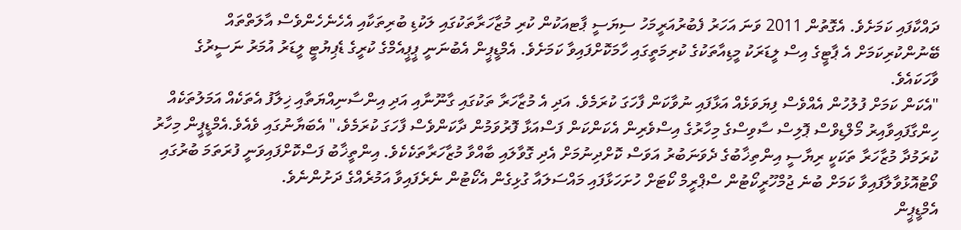ދައްކާފައި ކަމަށެވެ. އެގޮތުން 2011 ވަނަ އަހަރު ފެބުރުއަރީމަހު ސިޔަސީ ޕާޓއަކުން ކުރި މުޒާހަރާތަކުގައި ލަކުޑި ބުރިތަކާއި އެހެނެހެންވެސް އާލަތްތައް ބޭނުންކުރިކަމަށް އެ ޕާޓީގެ އިސް ލީޑަރަކު މީޑިއާތަކުގެ ކުރިމަތީގައި ހާމަކޮށްފައިވާ ކަމަށެވެ. އެމްޑީޕީން އެބުނަނީ ޕީޕީއެމްގެ ކުރީގެ ޑެޕިޔުޓީ ލީޑަރު އުމަރު ނަސީރުގެ ވާހަކައެވެ.
"އެކަން ކަމަށް ފުލުހުން އެއްވެސް ފިޔަވަޅެއް އަޅާފައި ނުވާކަން ފާހަގަ ކުރަމެވެ. އަދި އެ މުޒާހަރާ ތަކުގައި ގާނޫނާއި އަދި އިންސާނިއްޔަތާއި ޚިލާފު އެތަކެއް އަމަލުތަކެއް ހިންގާފައިވާއިރު މޯލްޑިވްސް ޕޮލިސް ސާވިސްގެ މިހާރުގެ އިސްވެރިން އެކަންކަން ފަސްއަޅާ ފޮރުވަމުން ދާކަންވެސް ފާހަގަ ކުރަމެވެ،" އެބަޔާނުގައި ވެއެވެ.އެމްޑީޕީން މިހާރު ކުރަމުދާ މުޒާހަރާ ތަކަކީ ރިޔާސީ އިންތިޚާބުގެ ދެވަނަބުރު އަވަސް ކޮށްދިނުމަށް އެދި ގޮވާލައި ބާއްވާ މުޒާހަރާތަކެކެވެ. އިންތީޚާބު ފަސްކޮށްފައިވަނީ ފުރަތަމަ ބުރުގައި ވޯޓުއޮޅުވާލާފައިވާ ކަމަށް ބުނެ ޖުމްހޫރީކޯޓުން ސްޕްރީމް ކޯޓަށް ހުށަހަޅާފައި މައްސަލައާ ގުޅިގެން އެކޯޓުން ނެރެފައިވާ އަމުރެއްގެ ދަށުންނެވެ.
އެމްޑީޕީން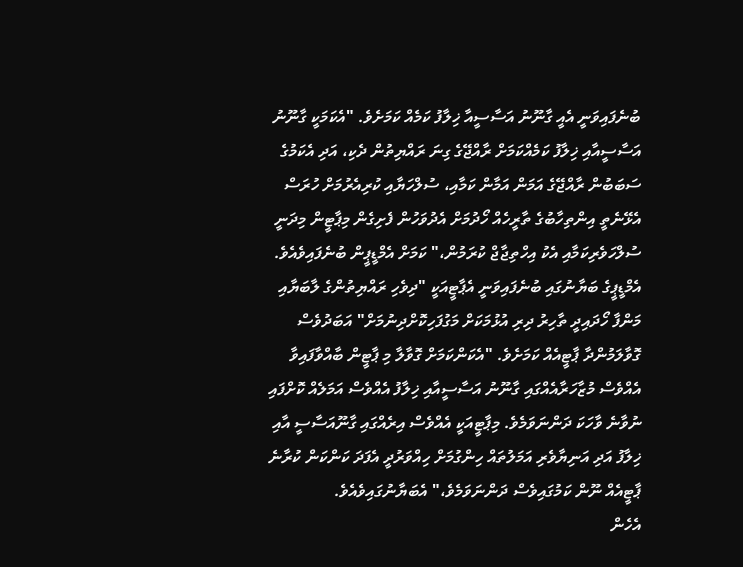ބުނެފައިވަނީ އެއީ ގާނޫނު އަސާސީއާ ޚިލާފު ކަމެއް ކަމަށެވެ. "އެކަމަކީ ގާނޫނު އަސާސީއާއި ޚިލާފު ކަމެއްކަމަށް ރާއްޖޭގެ ގިނަ ރައްޔިތުން ދެކި، އަދި އެކަމުގެ ސަބަބުން ރާއްޖޭގެ އަމަން އަމާން ކަމާއި، ސުލްހަޔާއި ކުރިއެރުމަށް ހުރަސް އެޅޭނެތީ އިންތިހާބުގެ ތާރީހެއް ހޯދުމަށް އެދުވަހުން ފެށިގެން މިޕާޓީން މިދަނީ ސުލްހަވެރިކަމާއި އެކު އިހްތިޖާޖް ކުރަމުން،" ކަމަށް އެމްޑީޕީން ބުނެފައިވެއެވެ.
އެމްޑީޕީގެ ބަޔާނުގައި ބުނެފައިވަނީ އެޕާޓީއަކީ "ދިވެހި ރައްޔިތުންގެ ލާބަޔާއި މަންފާ ހޯދައިދީ ތާހިރު ދިރި އުޅުމަކަށް މަގުފަހިކޮށްދިނުމަށް" އަބަދުވެސް ގޮވާލަމުންދާ ޕާޓީއެއް ކަމަށެވެ. "އެކަންކަމަށް ގޮވާލާ މި ޕާޓީން ބާއްވާފައިވާ އެއްވެސް މުޒާހަރާއެއްގައި ގާނޫނު އަސާސީއާއި ޚިލާފު އެއްވެސް އަމަލެއް ކޮށްފައި ނުވާނެ ވާހަކަ ދަންނަވަމެވެ. މިޕާޓީއަކީ އެއްވެސް އިރެއްގައި ގާނޫއަސާސީ އާއި ޚިލާފު އަދި އަނިޔާވެރި އަމަލުތައް ހިންގުމަށް ހިއްވަރުދީ އެފަދަ ކަންކަން ކުރާނެ ޕާޓީއެއް ނޫން ކަމުގައިވެސް ދަންނަވަމެވެ،" އެބަޔާނުގައިވެއެވެ.
އެހެން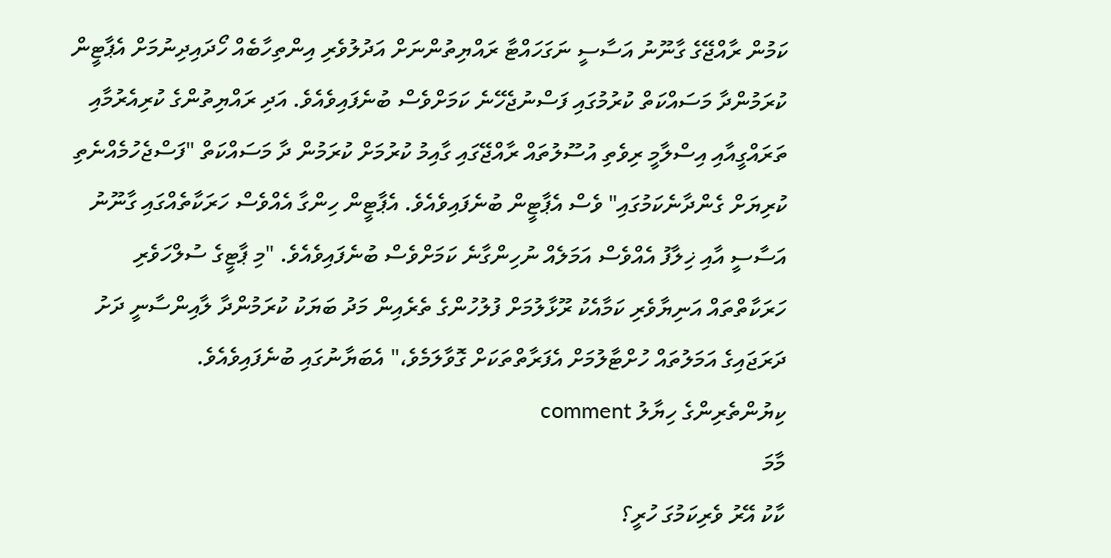ކަމުން ރާއްޖޭގެ ގާނޫނު އަސާސީ ނަގަހައްޓާ ރައްޔިތުންނަށް އަދުލުވެރި އިންތިހާބެއް ހޯދައިދިނުމަށް އެޕާޓީން ކުރަމުންދާ މަސައްކަތް ކުރުމުގައި ފަސްނުޖެހޭނެ ކަމަށްވެސް ބުނެފައިވެއެވެ. އަދި ރައްޔިތުންގެ ކުރިއެރުމާއި ތަރައްގީއާއި އިސްލާމީ ރިވެތި އުސޫލުތައް ރާއްޖޭގައި ގާއިމު ކުރުމަށް ކުރަމުން ދާ މަސައްކަތް "ފަސްޖެހުމެއްނެތި ކުރިޔަށް ގެންދާނެކަމުގައި" ވެސް އެޕާޓީން ބުނެފައިވެއެވެ. އެޕާޓީން ހިންގާ އެއްވެސް ހަރަކާތެއްގައި ގާނޫނު އަސާސީ އާއި ޚިލާފު އެއްވެސް އަމަލެއް ނުހިންގާނެ ކަމަށްވެސް ބުނެފައިވެއެވެ. "މި ޕާޓީގެ ސުލްހަވެރި ހަރަކާތްތައް އަނިޔާވެރި ކަމާއެކު ރޫޅާލުމަށް ފުލުހުންގެ ތެރެއިން މަދު ބަޔަކު ކުރަމުންދާ ލާއިންސާނީ ދަށު ދަރަޖައިގެ އަމަލުތައް ހުށްޓާލުމަށް އެފަރާތްތަކަށް ގޮވާލަމެވެ،" އެބަޔާނުގައި ބުނެފައިވެއެވެ.
ކިޔުންތެރިންގެ ހިޔާލު comment
މާމަ
ކާކު އޭރު ވެރިކަމުގަ ހުރީ؟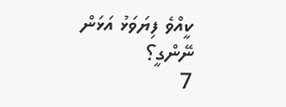ކީއްވެ ފިޔަވަޅު އަޅަން ނޭންގީ؟
7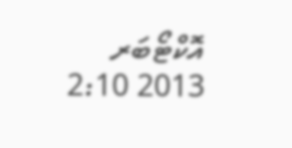އޮކްޓޯބަރ 2013 2:10